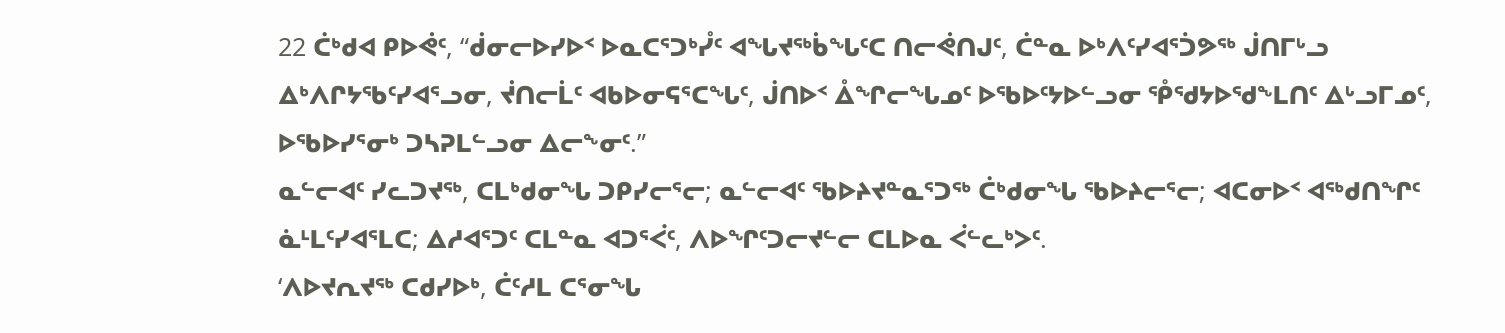22 ᑖᒃᑯᐊ ᑭᐅᕚᑦ, “ᑰᓂᓕᐅᓯᐅᑉ ᐅᓇᑕᕐᑐᒃᓮᑦ ᐊᖓᔪᖅᑳᖓᑦᑕ ᑎᓕᕚᑎᒍᑦ, ᑖᓐᓇ ᐅᒃᐱᑦᓯᐊᕐᑑᕗᖅ ᒎᑎᒥᒡᓗ ᐃᒃᐱᒋᔭᖃᑦᓯᐊᕐᓗᓂ, ᔫᑎᓕᒫᑦ ᐊᑲᐅᓂᕋᕐᑕᖓᑦ, ᒎᑎᐅᑉ ᐂᖏᓕᖓᓄᑦ ᐅᖃᐅᑦᔭᐅᓪᓗᓂ ᕾᖁᔭᐅᖁᖕᒪᑎᑦ ᐃᒡᓗᒥᓄᑦ, ᐅᖃᐅᓯᕐᓂᒃ ᑐᓴᕈᒪᓪᓗᓂ ᐃᓕᖕᓂᑦ.”
ᓇᓪᓕᐊᑦ ᓯᓚᑐᔪᖅ, ᑕᒪᒃᑯᓂᖓ ᑐᑭᓯᓕᕐᓕ; ᓇᓪᓕᐊᑦ ᖃᐅᔨᔪᓐᓇᕐᑐᖅ ᑖᒃᑯᓂᖓ ᖃᐅᔨᓕᕐᓕ; ᐊᑕᓂᐅᑉ ᐊᖅᑯᑎᖏᑦ ᓈᒻᒪᑦᓯᐊᕐᒪᑕ; ᐃᓱᐊᕐᑐᑦ ᑕᒪᓐᓇ ᐊᑐᕐᐹᑦ, ᐱᐅᖏᑦᑐᓕᔪᓪᓕ ᑕᒪᐅᓇ ᐹᓪᓚᒃᐳᑦ.
‘ᐱᐅᔪᕆᔪᖅ ᑕᑯᓯᐅᒃ, ᑖᑦᓱᒪ ᑕᕐᓂᖓ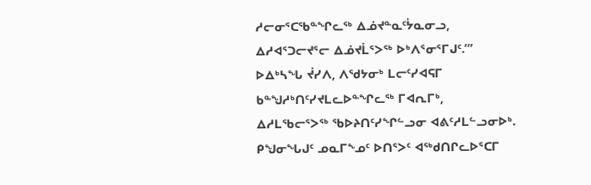ᓱᓕᓂᕐᑕᖃᓐᖏᓚᖅ ᐃᓅᔪᓐᓇᑦᔮᓇᓂᓗ, ᐃᓱᐊᕐᑐᓕᔪᕐᓕ ᐃᓅᔪᒫᕐᐳᖅ ᐅᒃᐱᕐᓂᕐᒥᒍᑦ.’”
ᐅᐃᒃᓴᖓ ᔫᓯᐱ, ᐱᖁᔭᓂᒃ ᒪᓕᑦᓯᐊᕋᒥ ᑲᓐᖑᓱᒃᑎᑦᓯᔪᒪᓚᐅᓐᖏᓚᖅ ᒥᐊᕆᒥᒃ, ᐃᓱᒪᖃᓕᕐᐳᖅ ᖃᐅᔨᑎᑦᓯᖏᓪᓗᓂ ᐊᕕᑦᓱᒪᓪᓗᓂᐅᒃ.
ᑭᖑᓂᖓᒍᑦ ᓄᓇᒥᖕᓄᑦ ᐅᑎᕐᐳᑦ ᐊᖅᑯᑎᒋᓚᐅᕐᑕᒥ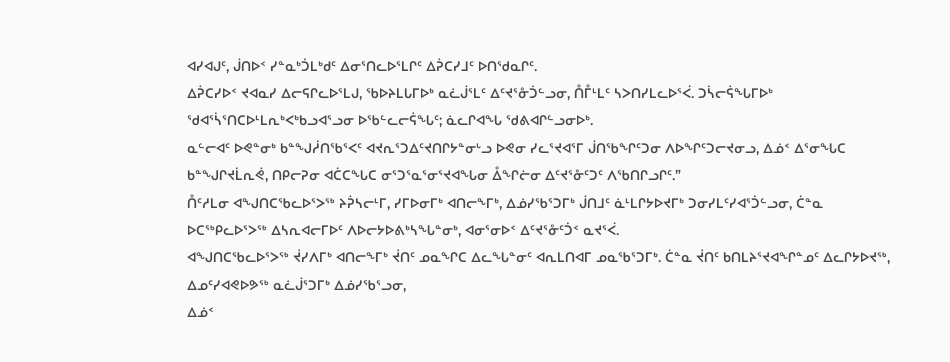ᐊᓯᐊᒍᑦ, ᒎᑎᐅᑉ ᓯᓐᓇᒃᑑᒪᒃᑯᑦ ᐃᓂᕐᑎᓚᐅᕐᒪᒋᑦ ᐃᕉᑕᓯᒧᑦ ᐅᑎᖁᓇᒋᑦ.
ᐃᕉᑕᓯᐅᑉ ᔪᐊᓇᓯ ᐃᓕᕋᒋᓚᐅᕐᒪᒍ, ᖃᐅᔨᒪᒐᒥᐅᒃ ᓇᓛᒎᕐᒪᑦ ᐃᑦᔪᕐᓁᑑᓪᓗᓂ, ᑍᒤᒻᒪᑦ ᓴᐳᑎᓯᒪᓚᐅᕐᐹ. ᑐᓵᓕᕌᖓᒥᐅᒃ ᖁᐊᕐᓵᕐᑎᑕᐅᒻᒪᕆᒃᐸᒃᑲᓗᐊᕐᓗᓂ ᐅᖃᓪᓚᓕᕌᖓᑦ; ᓈᓚᒋᐊᖓ ᖁᕕᐊᒋᓪᓗᓂᐅᒃ.
ᓇᓪᓕᐊᑦ ᐅᕙᓐᓂᒃ ᑲᓐᖑᓲᑎᖃᕐᐸᑦ ᐊᔪᕆᕐᑐᐃᑦᔪᑎᒋᔭᓐᓂᒡᓗ ᐅᕙᓂ ᓯᓚᕐᔪᐊᕐᒥ ᒎᑎᖃᖏᑦᑐᓂ ᐱᐅᖏᑦᑐᓕᔪᓂᓗ, ᐃᓅᑉ ᐃᕐᓂᖓᑕ ᑲᓐᖑᒋᔪᒫᕆᕚ, ᑎᑭᓕᕈᓂ ᐊᑖᑕᖓᑕ ᓂᕐᑐᕐᓇᕐᓂᕐᔪᐊᖓᓂ ᐂᖏᓖᓂ ᐃᑦᔪᕐᓁᑦᑐᑦ ᐱᖃᑎᒋᓗᒋᑦ.”
ᑍᑦᓱᒪᓂ ᐊᖑᑎᑕᖃᓚᐅᕐᐳᖅ ᔨᕉᓴᓕᒻᒥ, ᓯᒥᐅᓂᒥᒃ ᐊᑎᓕᖕᒥᒃ, ᐃᓅᓯᖃᕐᑐᒥᒃ ᒎᑎᒧᑦ ᓈᒻᒪᒋᔭᐅᔪᒥᒃ ᑐᓂᓯᒪᑦᓯᐊᕐᑑᓪᓗᓂ, ᑖᓐᓇ ᐅᑕᖅᑭᓚᐅᕐᐳᖅ ᐃᓴᕆᐊᓕᒥᐅᑦ ᐱᐅᓕᔭᐅᕕᒃᓴᖓᓐᓂᒃ, ᐊᓂᕐᓂᐅᑉ ᐃᑦᔪᕐᓁᑦᑑᑉ ᓇᔪᕐᐹ.
ᐊᖑᑎᑕᖃᓚᐅᕐᐳᖅ ᔫᓯᐱᒥᒃ ᐊᑎᓕᖕᒥᒃ ᔫᑎᑦ ᓄᓇᖏᑕ ᐃᓚᖓᓐᓂᑦ ᐊᕆᒪᑎᐊᒥ ᓄᓇᖃᕐᑐᒥᒃ. ᑖᓐᓇ ᔫᑎᑦ ᑲᑎᒪᔨᕐᔪᐊᖏᓐᓄᑦ ᐃᓚᒋᔭᐅᔪᖅ, ᐃᓄᑦᓯᐊᕙᐅᕗᖅ ᓇᓛᒎᕐᑐᒥᒃ ᐃᓅᓯᖃᕐᓗᓂ,
ᐃᓅᑉ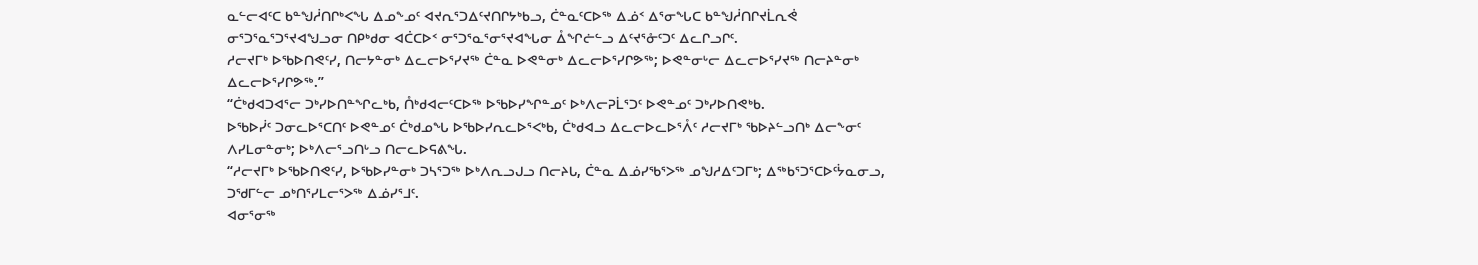ᓇᓪᓕᐊᑦᑕ ᑲᓐᖑᓲᑎᒋᒃᐸᖓ ᐃᓄᖕᓄᑦ ᐊᔪᕆᕐᑐᐃᑦᔪᑎᒋᔭᒃᑲᓗ, ᑖᓐᓇᑦᑕᐅᖅ ᐃᓅᑉ ᐃᕐᓂᖓᑕ ᑲᓐᖑᓲᑎᒋᔪᒫᕆᕚ ᓂᕐᑐᕐᓇᕐᑐᕐᔪᐊᖑᓗᓂ ᑎᑭᒃᑯᓂ ᐊᑖᑕᐅᑉ ᓂᕐᑐᕐᓇᕐᓂᕐᔪᐊᖓᓂ ᐂᖏᓖᓪᓗ ᐃᑦᔪᕐᓁᑦᑐᑦ ᐃᓚᒋᓗᒋᑦ.
ᓱᓕᔪᒥᒃ ᐅᖃᐅᑎᕙᑦᓯ, ᑎᓕᔭᓐᓂᒃ ᐃᓚᓕᐅᕐᓯᔪᖅ ᑖᓐᓇ ᐅᕙᓐᓂᒃ ᐃᓚᓕᐅᕐᓯᒋᕗᖅ; ᐅᕙᓐᓂᒡᓕ ᐃᓚᓕᐅᕐᓯᔪᖅ ᑎᓕᔨᓐᓂᒃ ᐃᓚᓕᐅᕐᓯᒋᕗᖅ.”
“ᑖᒃᑯᐊᑐᐊᕐᓕ ᑐᒃᓯᐅᑎᓐᖏᓚᒃᑲ, ᑍᒃᑯᐊᓕᑦᑕᐅᖅ ᐅᖃᐅᓯᖏᓐᓄᑦ ᐅᒃᐱᓕᕈᒫᕐᑐᑦ ᐅᕙᓐᓄᑦ ᑐᒃᓯᐅᑎᕙᒃᑲ.
ᐅᖃᐅᓰᑦ ᑐᓂᓚᐅᕐᑕᑎᑦ ᐅᕙᓐᓄᑦ ᑖᒃᑯᓄᖓ ᐅᖃᐅᓯᕆᓚᐅᕐᐸᒃᑲ, ᑖᒃᑯᐊᓗ ᐃᓚᓕᐅᓚᐅᕐᐰᑦ ᓱᓕᔪᒥᒃ ᖃᐅᔨᓪᓗᑎᒃ ᐃᓕᖕᓂᑦ ᐱᓯᒪᓂᓐᓂᒃ; ᐅᒃᐱᓕᕐᓗᑎᒡᓗ ᑎᓕᓚᐅᕋᕕᖓ.
“ᓱᓕᔪᒥᒃ ᐅᖃᐅᑎᕙᑦᓯ, ᐅᖃᐅᓯᓐᓂᒃ ᑐᓴᕐᑐᖅ ᐅᒃᐱᕆᓗᒍᓗ ᑎᓕᔨᒐ, ᑖᓐᓇ ᐃᓅᓯᖃᕐᐳᖅ ᓄᖑᓱᐃᑦᑐᒥᒃ; ᐃᖅᑲᕐᑐᕐᑕᐅᑦᔮᓇᓂᓗ, ᑐᖁᒥᓪᓕ ᓄᒃᑎᕐᓯᒪᓕᕐᐳᖅ ᐃᓅᓯᕐᒧᑦ.
ᐊᓂᕐᓂᖅ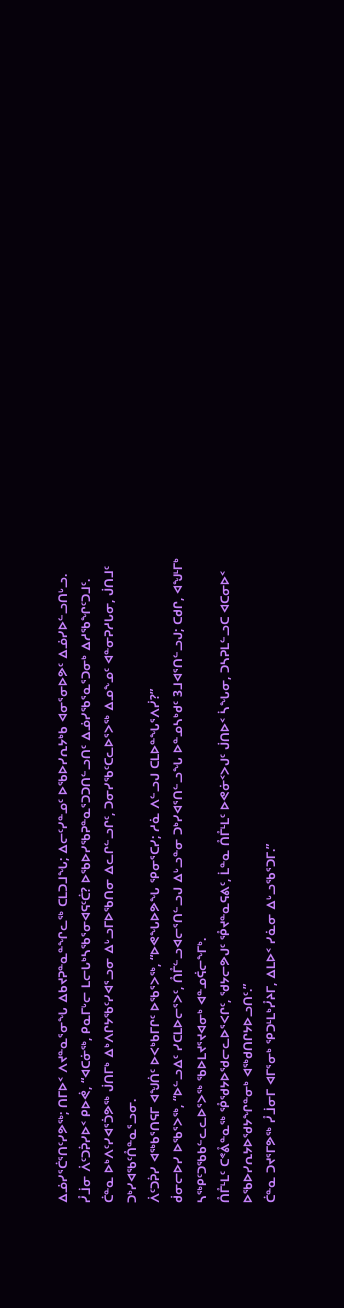ᐃᓅᓯᕐᑖᕐᑎᑦᓯᕗᖅ; ᑎᒥᐅᑉ ᐱᔪᓐᓇᕐᓂᖓ ᐃᑲᔪᕈᓐᓇᓐᖏᓚᖅ ᑕᒪᑐᒧᖓ; ᐃᓕᑦᓯᓐᓄᑦ ᐅᖃᐅᓯᕆᔭᒃᑲ ᐊᓂᕐᓂᐅᕗᑦ ᐃᓅᓯᐅᓪᓗᑎᒡᓗ.
ᓮᒨᓂ ᐲᑦᑐᕉᓯᐅᑉ ᑭᐅᕚ, “ᐊᑕᓃᖅ, ᑭᓇᒥᒡᓕ ᒪᓕᒐᒃᓴᖃᕐᓂᐊᕋᑦᑖ? ᐅᖃᐅᓯᖃᕈᓐᓇᕐᑐᑐᑎᓪᓗᑎᑦ ᐃᓅᓯᖃᕐᓇᕐᑐᓂᒃ ᐃᓱᖃᖏᑦᑐᒧᑦ.
ᑖᓐᓇ ᐅᒃᐱᑦᓯᐊᕐᑑᕗᖅ ᒎᑎᒥᒃ ᐃᒃᐱᒋᔭᖃᑦᓯᐊᕐᓗᓂ ᐃᒡᓗᒥᐅᖃᑎᓂ ᐃᓚᒋᓪᓗᒋᑦ, ᑐᓂᓯᖃᑦᑕᓚᐅᕐᐳᖅ ᐃᓄᖕᓄᑦ ᐊᓐᓂᕈᓱᒐᓂ, ᒎᑎᒧᑦ ᑐᒃᓯᐊᖃᑦᑍᓐᓇᕐᓗᓂ.
ᐲᑦᑐᕉᓯ ᐊᖅᑲᕐᑎᕋᒥ ᐊᖑᑏᑦ ᐅᐸᒃᑲᒥᒋᑦ ᐅᖃᕐᐳᖅ, “ᐅᕙᖓᐅᕗᖓ ᕿᓂᕐᑕᓯ; ᓱᓈ ᐱᓪᓗᒍ ᑕᒪᐅᓐᖓᕐᐱᓰ?”
ᑰᓂᓕᐅᓯ ᐅᖃᕐᐳᖅ, “ᐅᓪᓗᐃᑦ ᓯᑕᒪᐅᓕᕐᐳᑦ, ᑍᒤᓪᓗᐊᓕᕐᑎᓪᓗᒍ ᐃᒡᓗᓐᓂ ᑐᒃᓯᐊᕐᑎᓪᓗᖓ ᐅᓐᓄᓴᒃᑯᑦ 3ᒧᐊᕐᑎᓪᓗᒍ; ᑕᑯᒋ, ᐊᖑᒻᒥᒃ ᓴᖅᑭᑦᑐᖃᑲᓪᓚᓚᐅᕐᐳᖅ ᖃᐅᒪᔪᕐᔪᐊᓂᒃ ᐊᓐᓄᕌᓕᖕᒥᒃ.
ᑍᒤᒻᒪᑦ ᑕᕝᕔᓐᓇᖅ ᕾᖁᔭᐅᖁᓕᓚᐅᕐᐸᒋᑦ, ᖁᔭᓕᕗᒍᑦ ᕾᔪᓐᓇᕋᕕᑦ, ᒫᓐᓇ ᑍᒤᒻᒪᑦ ᐅᕙᓃᑉᐳᒍᑦ ᒎᑎᐅᑉ ᓵᖓᓂ, ᑐᓴᕈᒪᓪᓗᑕ ᐊᑕᓂᐅᑉ ᐅᖃᐅᓯᕆᔭᐅᖁᔭᖏᓐᓂᒃ ᐊᖅᑯᑎᒋᔭᐅᓗᑎᑦ.”
ᑖᓐᓇ ᑐᔪᕐᒥᕗᖅ ᓮᒨᓂᒥ ᐊᒥᕐᓂᒃ ᕿᑐᒻᒪᒃᓮᔨᒥ, ᐃᒪᐅᑉ ᓯᓈᓂ ᐃᒡᓗᖃᕐᑐᒥ.”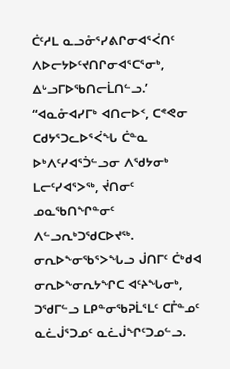ᑖᑦᓱᒪ ᓇᓗᓁᕐᓯᕕᒋᓂᐊᕐᐹᑎᑦ ᐱᐅᓕᔭᐅᑦᔪᑎᒋᓂᐊᕐᑕᕐᓂᒃ, ᐃᒡᓗᒥᐅᖃᑎᓕᒫᑎᓪᓗ.’
“ᐊᓇᓁᐊᓯᒥᒃ ᐊᑎᓕᐅᑉ, ᑕᕝᕙᓂ ᑕᑯᔭᕐᑐᓚᐅᕐᐹᖓ ᑖᓐᓇ ᐅᒃᐱᑦᓯᐊᕐᑑᓪᓗᓂ ᐱᖁᔭᓂᒃ ᒪᓕᑦᓯᐊᕐᐳᖅ, ᔫᑎᓂᑦ ᓄᓇᖃᑎᖏᓐᓂᑦ ᐱᓪᓗᕆᒃᑐᖁᑕᐅᔪᖅ.
ᓂᕆᐅᖕᓂᖃᕐᐳᖓᓗ ᒎᑎᒥᑦ ᑖᒃᑯᐊ ᓂᕆᐅᖕᓂᕆᔭᖏᑕ ᐊᑦᔨᖓᓂᒃ, ᑐᖁᒥᓪᓗ ᒪᑭᓐᓂᖃᕈᒫᕐᒪᑦ ᑕᒤᓐᓄᑦ ᓇᓛᒎᕐᑐᓄᑦ ᓇᓛᒎᖏᑦᑐᓄᓪᓗ.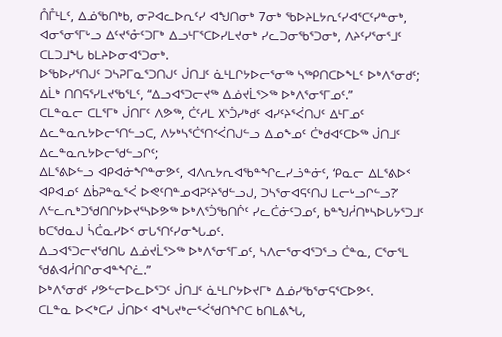ᑍᒤᒻᒪᑦ, ᐃᓅᖃᑎᒃᑲ, ᓂᕈᐊᓚᐅᕆᑦᓯ ᐊᖑᑎᓂᒃ 7ᓂᒃ ᖃᐅᔨᒪᔭᕆᑦᓯᐊᕐᑕᑦᓯᓐᓂᒃ, ᐊᓂᕐᓂᕐᒥᒡᓗ ᐃᑦᔪᕐᓁᑦᑐᒥᒃ ᐃᓗᒻᒥᕐᑕᐅᓯᒪᔪᓂᒃ ᓯᓚᑐᓂᖃᕐᑐᓂᒃ, ᐱᔨᑦᓯᕐᓂᕐᒧᑦ ᑕᒪᑐᒧᖓ ᑲᒪᔨᐅᓂᐊᕐᑐᓂᒃ.
ᐅᖃᐅᓯᕐᑎᒍᑦ ᑐᓴᕈᒥᓇᕐᑐᑎᒍᑦ ᒎᑎᒧᑦ ᓈᒻᒪᒋᔭᐅᓕᕐᓂᖅ ᓴᖅᑭᑎᑕᐅᖕᒪᑦ ᐅᒃᐱᕐᓂᑯᑦ; ᐃᒫᒃ ᑎᑎᕋᕐᓯᒪᔪᖃᕐᒪᑦ, “ᐃᓗᐊᕐᑐᓕᔪᖅ ᐃᓅᔪᒫᕐᐳᖅ ᐅᒃᐱᕐᓂᕐᒥᓄᑦ.”
ᑕᒪᓐᓇᓕ ᑕᒪᕐᒥᒃ ᒎᑎᒥᑦ ᐱᕗᖅ, ᑖᑦᓱᒪ ᙭ᔅᑑᓯᒃᑯᑦ ᐊᓯᑦᔨᕐᐹᑎᒍᑦ ᐃᒻᒥᓄᑦ ᐃᓚᓐᓇᕆᔭᐅᓕᕐᑎᓪᓗᑕ, ᐱᔭᒃᓴᕐᑖᕐᑎᑉᐹᑎᒍᓪᓗ ᐃᓄᖕᓄᑦ ᑖᒃᑯᐊᑦᑕᐅᖅ ᒎᑎᒧᑦ ᐃᓚᓐᓇᕆᔭᐅᓕᖁᓪᓗᒋᑦ;
ᐃᒪᕐᕕᐅᓪᓗ ᐊᑭᐊᓃᖏᓐᓂᕗᑦ, ᐊᐱᕆᔭᕆᐊᖃᓐᖏᓚᓯᓘᓐᓃᑦ, ‘ᑭᓇᓕ ᐃᒪᕐᕕᐅᑉ ᐊᑭᐊᓄᑦ ᐃᑳᕈᓐᓇᕐᐹ ᐅᕙᑦᑎᓐᓄᐊᕈᑦᔨᖁᓪᓗᒍ, ᑐᓴᕐᓂᐊᕋᑦᑎᒍ ᒪᓕᒡᓗᒋᓪᓗ?’
ᐱᓪᓚᕆᒃᑐᖁᑎᒋᔭᐅᔪᕐᓴᐅᕗᖅ ᐅᒃᐱᕐᑑᖃᑎᒌᑦ ᓯᓚᑖᓃᑦᑐᓄᑦ, ᑲᓐᖑᓲᑎᒃᓴᐅᒐᔭᕐᑐᒧᑦ ᑲᑕᖁᓇᒍ ᓵᑖᓇᓯᐅᑉ ᓂᒐᕐᑎᑦᓯᓂᖓᓄᑦ.
ᐃᓗᐊᕐᑐᓕᔪᖁᑎᒐ ᐃᓅᔪᒫᕐᐳᖅ ᐅᒃᐱᕐᓂᕐᒥᓄᑦ, ᓴᐱᓕᕐᓂᐊᕐᑐᕐᓗ ᑖᓐᓇ, ᑕᕐᓂᕐᒪ ᖁᕕᐊᓲᑎᒋᓂᐊᓐᖏᓛ.”
ᐅᒃᐱᕐᓂᑯᑦ ᓯᕗᓪᓕᐅᓚᐅᕐᑐᑦ ᒎᑎᒧᑦ ᓈᒻᒪᒋᔭᐅᔪᒥᒃ ᐃᓅᓯᖃᕐᓂᕋᕐᑕᐅᕗᑦ.
ᑕᒪᓐᓇ ᐅᐸᒃᑕᓯ ᒎᑎᐅᑉ ᐊᖓᔪᒃᓕᕐᐹᖁᑎᖏᑕ ᑲᑎᒪᕕᖓ,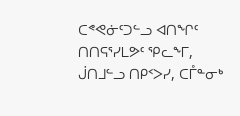ᑕᕝᕙᓃᑦᑐᓪᓗ ᐊᑎᖏᑦ ᑎᑎᕋᕐᓯᒪᕗᑦ ᕿᓚᖕᒥ, ᒎᑎᒧᓪᓗ ᑎᑭᑉᐳᓯ, ᑕᒤᓐᓂᒃ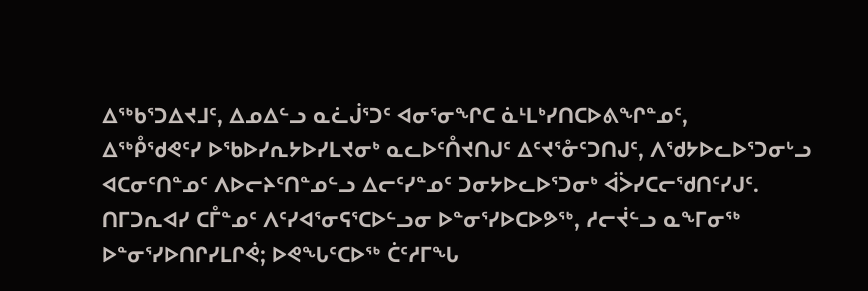ᐃᖅᑲᕐᑐᐃᔪᒧᑦ, ᐃᓄᐃᓪᓗ ᓇᓛᒎᕐᑐᑦ ᐊᓂᕐᓂᖏᑕ ᓈᒻᒪᒃᓯᑎᑕᐅᕕᖏᓐᓄᑦ,
ᐃᖅᑬᖁᕙᑦᓯ ᐅᖃᐅᓯᕆᔭᐅᓯᒪᔪᓂᒃ ᓇᓚᐅᑦᑍᔪᑎᒍᑦ ᐃᑦᔪᕐᓁᑦᑐᑎᒍᑦ, ᐱᖁᔭᐅᓚᐅᕐᑐᓂᒡᓗ ᐊᑕᓂᑦᑎᓐᓄᑦ ᐱᐅᓕᔨᑦᑎᓐᓄᓪᓗ ᐃᓕᑦᓯᓐᓄᑦ ᑐᓂᔭᐅᓚᐅᕐᑐᓂᒃ ᐋᐴᓯᑕᓕᖁᑎᑦᓯᒍᑦ.
ᑎᒥᑐᕆᐊᓯ ᑕᒤᓐᓄᑦ ᐱᑦᓯᐊᕐᓂᕋᕐᑕᐅᓪᓗᓂ ᐅᓐᓂᕐᓯᐅᑕᐅᕗᖅ, ᓱᓕᔫᓪᓗ ᓇᖕᒥᓂᖅ ᐅᓐᓂᕐᓯᐅᑎᒋᓯᒪᒋᕚ; ᐅᕙᖓᑦᑕᐅᖅ ᑖᑦᓱᒥᖓ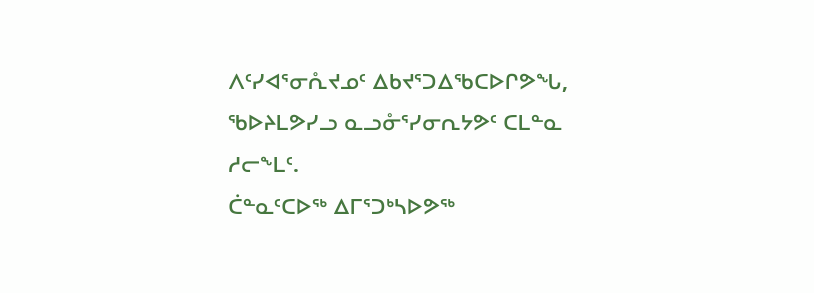ᐱᑦᓯᐊᕐᓂᕅᔪᓄᑦ ᐃᑲᔪᕐᑐᐃᖃᑕᐅᒋᕗᖓ, ᖃᐅᔨᒪᕗᓯᓗ ᓇᓗᓁᕐᓯᓂᕆᔭᕗᑦ ᑕᒪᓐᓇ ᓱᓕᖕᒪᑦ.
ᑖᓐᓇᑦᑕᐅᖅ ᐃᒥᕐᑐᒃᓴᐅᕗᖅ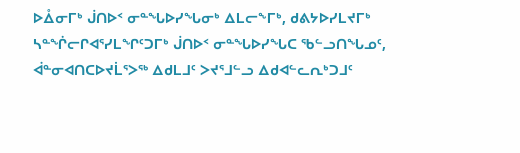ᐅᐂᓂᒥᒃ ᒎᑎᐅᑉ ᓂᓐᖓᐅᓯᖓᓂᒃ ᐃᒪᓕᖕᒥᒃ, ᑯᕕᔭᐅᓯᒪᔪᒥᒃ ᓴᓐᖐᓕᒋᐊᕐᓯᒪᖏᑦᑐᒥᒃ ᒎᑎᐅᑉ ᓂᓐᖓᐅᓯᖓᑕ ᖃᓪᓗᑎᖓᓄᑦ, ᐋᓐᓂᐊᑎᑕᐅᔪᒫᕐᐳᖅ ᐃᑯᒪᒧᑦ ᐳᔪᕐᒧᓪᓗ ᐃᑯᐊᓪᓚᕆᒃᑐᒧᑦ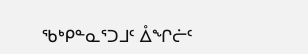ᖃᒃᑭᓐᓇᕐᑐᒧᑦ ᐂᖏᓖᑦ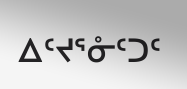ᐃᑦᔪᕐᓁᑦᑐᑦ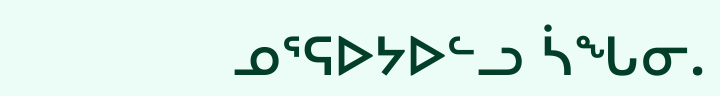ᓄᕐᕋᐅᔭᐅᓪᓗ ᓵᖓᓂ.